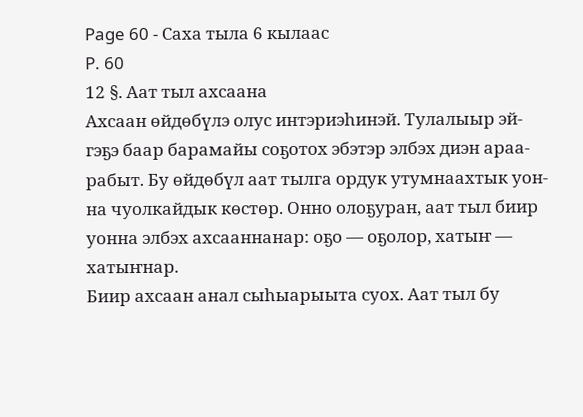Page 60 - Саха тыла 6 кылаас
P. 60
12 §. Аат тыл ахсаана
Ахсаан өйдөбүлэ олус интэриэһинэй. Тулалыыр эй-
гэҕэ баар барамайы соҕотох эбэтэр элбэх диэн араа-
рабыт. Бу өйдөбүл аат тылга ордук утумнаахтык уон-
на чуолкайдык көстөр. Онно олоҕуран, аат тыл биир
уонна элбэх ахсааннанар: оҕо — оҕолор, хатыҥ —
хатыҥнар.
Биир ахсаан анал сыһыарыыта суох. Аат тыл бу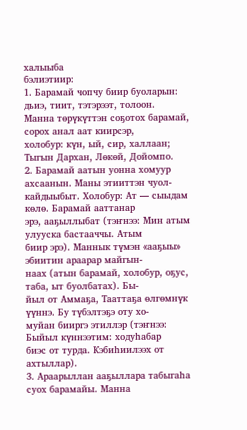халыыба
бэлиэтиир:
1. Барамай чопчу биир буоларын: дьиэ, тиит, тэтэрээт, толоон.
Манна төрүкүттэн соҕотох барамай, сорох анал аат киирсэр,
холобур: күн, ый, сир, халлаан; Тыгын Дархан, Лөкөй, Дойомпо.
2. Барамай аатын уонна хомуур ахсаанын. Маны этииттэн чуол-
кайдыыбыт. Холобур: Ат — сыыдам көлө. Барамай ааттанар
эрэ, ааҕыллыбат (тэҥнээ: Мин атым улууска бастааччы. Атым
биир эрэ). Маннык түмэн «ааҕыы» эбиитин араарар майгын-
наах (атын барамай, холобур, оҕус, таба, ыт буолбатах). Бы-
йыл от Аммаҕа, Тааттаҕа өлгөмнүк үүннэ. Бу түбэлтэҕэ оту хо-
муйан бииргэ этиллэр (тэҥнээ: Быйыл күннээтим: ходуһабар
биэс от турда. Кэбиһиилээх от ахтыллар).
3. Араарыллан ааҕыллара табыгаһа суох барамайы. Манна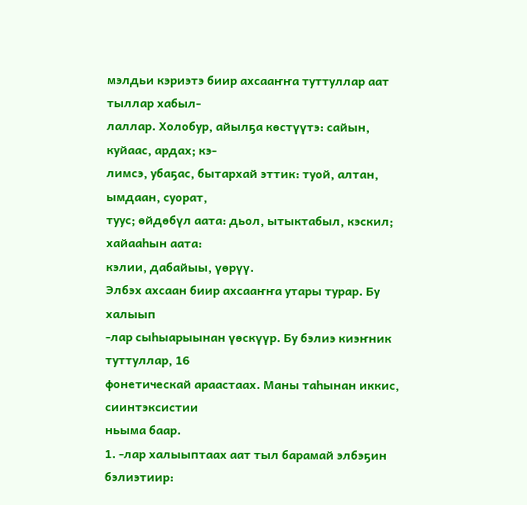мэлдьи кэриэтэ биир ахсааҥҥа туттуллар аат тыллар хабыл-
лаллар. Холобур, айылҕа көстүүтэ: сайын, куйаас, ардах; кэ-
лимсэ, убаҕас, бытархай эттик: туой, алтан, ымдаан, суорат,
туус; өйдөбүл аата: дьол, ытыктабыл, кэскил; хайааһын аата:
кэлии, дабайыы, үөрүү.
Элбэх ахсаан биир ахсааҥҥа утары турар. Бу халыып
-лар сыһыарыынан үөскүүр. Бу бэлиэ киэҥник туттуллар, 16
фонетическай араастаах. Маны таһынан иккис, сиинтэксистии
ньыма баар.
1. -лар халыыптаах аат тыл барамай элбэҕин бэлиэтиир: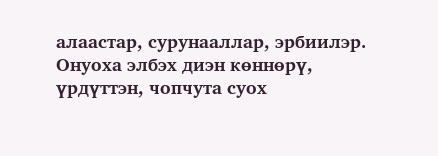алаастар, сурунааллар, эрбиилэр. Онуоха элбэх диэн көннөрү,
үрдүттэн, чопчута суох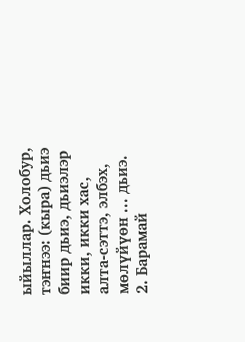ыйыллар. Холобур, тэҥнээ: (кыра) дьиэ
биир дьиэ, дьиэлэр икки, икки хас, алта-сэттэ, элбэх,
мөлүйүөн ... дьиэ.
2. Барамай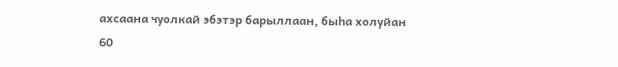ахсаана чуолкай эбэтэр барыллаан, быһа холуйан
60